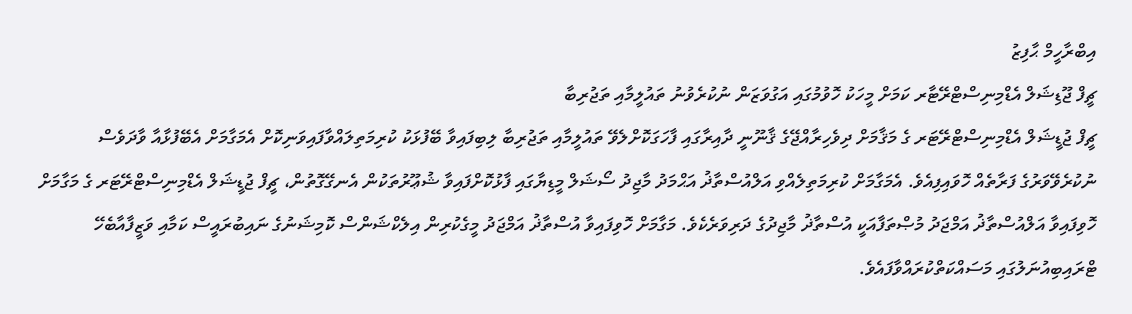އިބްރާހީމް ޙާފިޒު
ޗީފް ޖޫޑިޝަލް އެޑްމިނިސްޓްރޭޓާރ ކަމަށް މީހަކު ހޮވުމުގައި އަގުވަޒަން ނުކުރެވުނު ތައުލީމާއި ތަޖުރިބާ
ޗީފް ޖުޑީޝަލް އެޑްމިނިސްޓްރޭޓަރ ގެ މަޤާމަށް ދިވެހިރާއްޖޭގެ ޤާނޫނީ ދާއިރާގައި ފާހަގަކޮށްލެވޭ ތައުލީމާއި ތަޖުރިބާ ލިބިފައިވާ ބޭފުޅަކު ކުރިމަތިލައްވާފައިވަނިކޮށް އެމަގާމަށް އެބޭފުޅާއާ ވާދަވެސް ނުކުރެވޭވަރުގެ ފަރާތެއް ހޮވައިފިއެވެ. އެމަގާމަށް ކުރިމަތިލެއްވި އަލްއުސްތާޛު އަޙްމަދު މާޖިދު ސޯޝަލް މީޑިޔާގައި ފާޅުކޮށްފައިވާ ޝުޢޫރުތަކުން އެނގޭގޮތުން، ޗީފް ޖުޑީޝަލް އެޑްމިނިސްޓްރޭޓަރ ގެ މަގާމަށް ހޮވިފައިވާ އަލްއުސްތާޛު އަމްޖަދު މުޞްތަފާއަކީ އުސްތާޛު މާޖިދުގެ ދަރިވަރެކެވެ. މަގާމަށް ހޮވިފައިވާ އުސްތާޛު އަމްޖަދު މީގެކުރިން އިލެކްޝަންސް ކޮމިޝަނުގެ ނައިބުރައީސް ކަމާއި ވަޒީފާއާބެހޭ ޓްރައިބިއުނަލުގައި މަސައްކަތްކުރައްވާފައެވެ.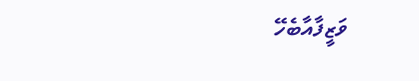ވަޒީފާއާބެހޭ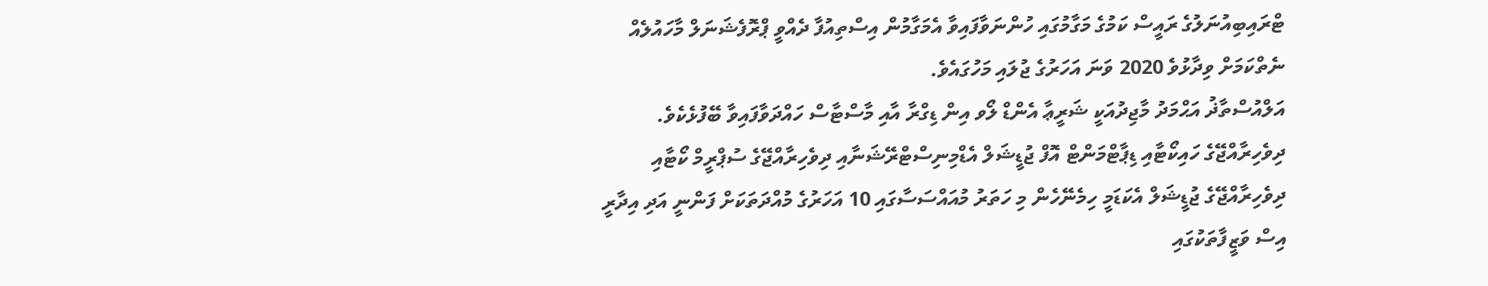ޓްރައިބިއުނަލުގެ ރައީސް ކަމުގެ މަގާމުގައި ހުންނަވާފައިވާ އެމަގާމުން އިސްތިއުފާ ދެއްވީ ޕްރޮފެޝަނަލް މާހައުލެއް ނެތްކަމަށް ވިދާޅުވެ 2020 ވަނަ އަހަރުގެ ޖުލައި މަހުގައެވެ.
އަލްއުސްތާޛު އަޙްމަދު މާޖިދުއަކީ ޝަރީޢާ އެންޑް ލޯވ އިން ޑިގްރާ އާއި މާސްޓާސް ހައްދަވާފައިވާ ބޭފުޅެކެވެ. ދިވެހިރާއްޖޭގެ ހައިކޯޓާއި ޑިޕާޓްމަންޓް އޮފް ޖުޑީޝަލް އެޑްމިނިސްޓްރޭޝަނާއި ދިވެހިރާއްޖޭގެ ސުޕްރީމް ކޯޓާއި ދިވެހިރާއްޖޭގެ ޖުޑީޝަލް އެކަޑަމީ ހިމެނޭހެން މި ހަތަރު މުއައްސަސާގައި 10 އަހަރުގެ މުއްދަތަކަށް ފަންނީ އަދި އިދާރީ އިސް ވަޒީފާތަކުގައި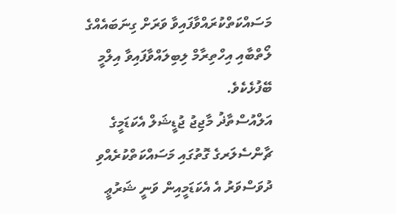މަސައްކަތްކުރައްވާފައިވާ ވަރަށް ގިނަބައެއްގެ ލޯތްބާއި އިހްތިރާމް ލިބިލައްވާފައިވާ އިލްމީ ބޭފުޅެކެވެ.
އަލްއުސްތާޛު މާޖިޖު ޖުޑީޝަލް އެކަޑަމީގެ ޗާންސެލަރގެ ގޮތުގައި މަސައްކަތްކުރެއްވި ދުވަސްވަރު އެ އެކަޑަމީއިން ވަނީ ޝަރުޢީ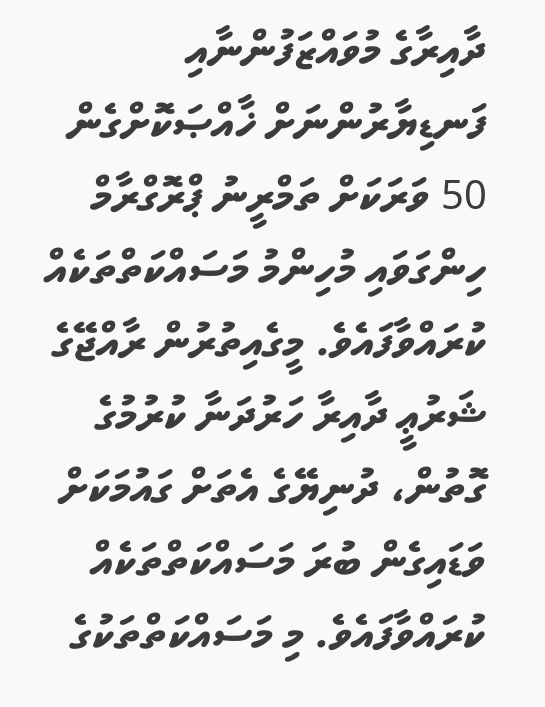ދާއިރާގެ މުވައްޒަފުންނާއި ފަނޑިޔާރުންނަށް ޚާއްޞަކޮށްގެން 50 ވަރަކަށް ތަމްރީނު ޕްރޮގްރާމް ހިންގަވައި މުހިންމު މަސައްކަތްތަކެއް ކުރައްވާފައެވެ. މީގެއިތުރުން ރާއްޖޭގެ ޝަރުޢީ ދާއިރާ ހަރުދަނާ ކުރުމުގެ ގޮތުން، ދުނިޔޭގެ އެތަށް ގައުމަކަށް ވަޑައިގެން ބުރަ މަސައްކަތްތަކެއް ކުރައްވާފައެވެ. މި މަސައްކަތްތަކުގެ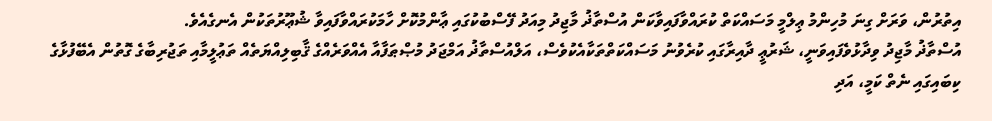އިތުރުން، ވަރަށް ގިނަ މުހިންމު ޢިލްމީ މަސައްކަތް ކުރައްވާފައިވާކަން އުސްތާޛު މާޖިދު މިއަދު ފޭސްބުކުގައި ޢާންމުކޮށް ހާމަކުރައްވާފައިވާ ޝުޢޫރުތަކުން އެނގެއެވެ.
އުސްތާޛު މާޖިދު ވިދާޅުވެފައިވަނީ، ޝަރުޢީ ދާއިރާގައި ކުރެވުނު މަސައްކަތްތަކާއެކުވެސް، އަލްއުސްތާޛު އަމްޖަދު މުޞްޠަފާއާ އެއްވަރެއްގެ ޤާބިލިއްޔަތެއް ތަޢުލީމާއި ތަޖުރިބާގެ ގޮތުން އެބޭފުޅާގެ ކިބައިގައި ނެތް ކަމީ، އަދި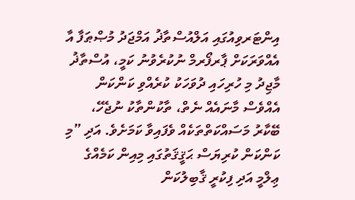އިންޓަރވިއުގައި އަލްއުސްތާޛު އަމްޖަދު މުޞްޠަފާ އާ އެއްވަރަކަށް ޕާރފޯރމް ނުކުރެވުނު ކަމީ، އުސްތާޛު މާޖިދު މި ހުރިހައި ދުވަހަކު ކުރެއްވި ކަންކަން އެއްވެސް މާނައެއް ނެތް، ތާކުންތާކު ނުޖެހޭ، ބޭކާރު މަސައްކަތްތަކެއް ވެފައިވާ ކަމަށެވެ. އަދި ”މި ކަންކަން ކުރިޔަސް ޙަޤީޤަތުގައި މިއިން ކަމެއްގެ ޢިލްމީ އަދި ފިކުރީ ޤާބިލުކަން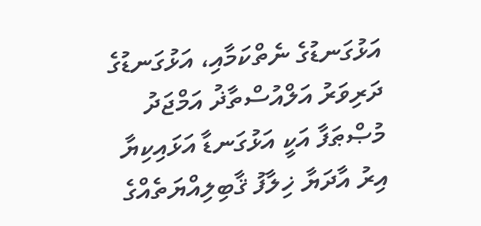އަޅުގަނޑުގެ ނެތްކަމާއި، އަޅުގަނޑުގެ ދަރިވަރު އަލްއުސްތާޛު އަމްޖަދު މުޞްޠަފާ އަކީ އަޅުގަނޑާ އަޅައިކިޔާ އިރު އާދަޔާ ޚިލާފު ޤާބިލިއްޔަތެއްގެ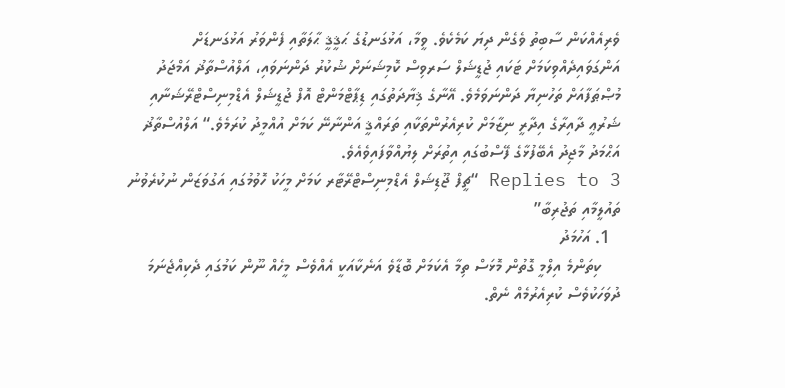ވެރިއެއްކަން ސާބިތު ވެގެން ދިޔަ ކަމެކެވެ. ވީމާ، އަޅުގަނޑުގެ ޙަޤީޤީ ޙާލަތާއި ފެންވަރު އަޅުގަނޑަށް އަންގަވައިދެއްވިކަމަށް ޓަކައި ޖުޑީޝަލް ސަރވިސް ކޮމިޝަނަށް ޝުކުރު ދަންނަވައި، އަލްއުސްތާޛު އަމްޖަދު މުޞްޠަފާއަށް ތަހުނިޔާ ދަންނަވަމެވެ. އޭނާގެ ޤިޔާދަތުގައި ޑިޕާޓްމަންޓް އޮފް ޖުޑީޝަލް އެޑްމިނިސްޓްރޭޝަނާއި ޝަރުޢީ ދާއިރާގެ އިދާރީ ނިޒާމަށް ކުރިއެރުންތަކާއި ތަރައްޤީ އަންނާނޭ ކަމަށް އުއްމީދު ކުރަމެވެ.“ އަލްއުސްތާޛު އަޙްމަދު މާޖިދު އެބޭފުޅާގެ ފޭސްބުގައި އިތުރަށް ލިޔުއްވާފައިވެއެވެ.
3 Replies to “ޗީފް ޖޫޑިޝަލް އެޑްމިނިސްޓްރޭޓާރ ކަމަށް މީހަކު ހޮވުމުގައި އަގުވަޒަން ނުކުރެވުނު ތައުލީމާއި ތަޖުރިބާ”
  1. އަހުމަދު
    ކިތަންމެ އިލްމީ ގޮތުން މޮޅަސް ތިމާ އެކަމަށް ބޮޑާވެ އަނެކާއަކީ އެއްވެސް މީހެއް ނޫން ކަމުގައި ދެކިއްޖެނަމަ ދުވަހަކުވެސް ކުރިއެރުމެއް ނެތް.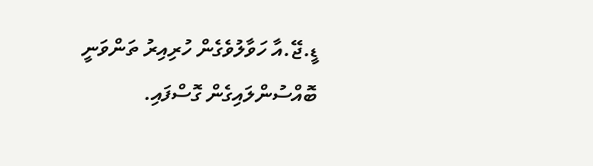ޑީ.ޖޭ.އާ ހަވާލުވެގެން ހުރިއިރު ތަންވަނީ ބޮއްސުންލައިގެން ގޮސްފައި.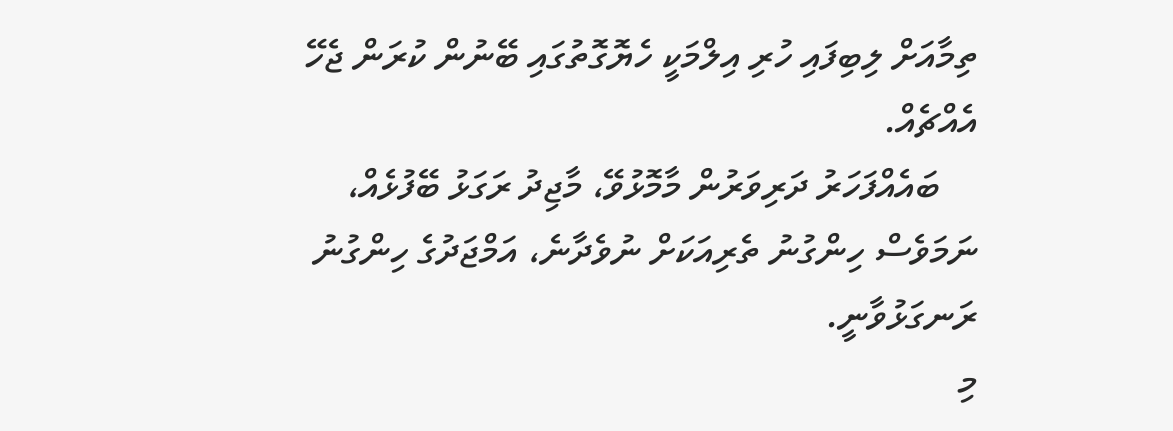ތިމާއަށް ލިބިފައި ހުރި އިލްމަކީ ހެޔޮގޮތުގައި ބޭނުން ކުރަން ޖެހޭ އެއްޗެއް.
    ބައެއްފަހަރު ދަރިވަރުން މާމޮޅުވޭ، މާޖިދު ރަގަޅު ބޭފުޅެއް، ނަމަވެސް ހިންގުނު ތެރިއަކަށް ނުވެދާނެ، އަމްޖަދުގެ ހިންގުނު ރަނގަޅުވާނީ.
މި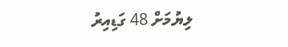ލިޔުމަށް 48 ގަޑިއިރު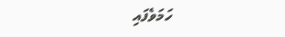ހަމަވެފައި